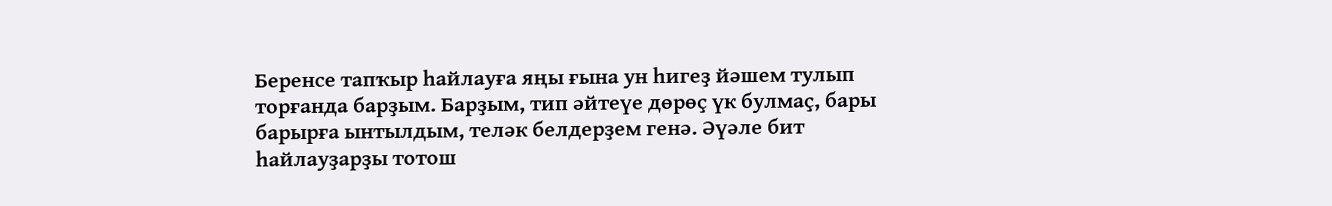Беренсе тапҡыр һайлауға яңы ғына ун һигеҙ йәшем тулып торғанда барҙым. Барҙым, тип әйтеүе дөрөҫ үк булмаҫ, бары барырға ынтылдым, теләк белдерҙем генә. Әүәле бит һайлауҙарҙы тотош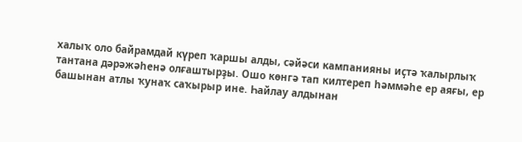халыҡ оло байрамдай күреп ҡаршы алды, сәйәси кампанияны иҫтә ҡалырлыҡ тантана дәрәжәһенә олғаштырҙы. Ошо көнгә тап килтереп һәммәһе ер аяғы, ер башынан атлы ҡунаҡ саҡырыр ине. Һайлау алдынан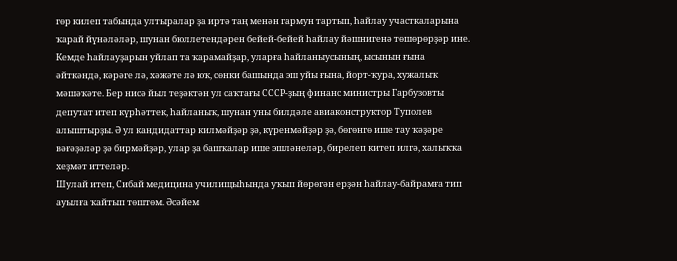гөр килеп табында ултыралар ҙа иртә таң менән гармун тартып, һайлау участкаларына ҡарай йүнәләләр, шунан бюллетендәрен бейей-бейей һайлау йәшнигенә төшөрөрҙәр ине. Кемде һайлауҙарын уйлап та ҡарамайҙар, уларға һайланыусының, ысынын ғына әйткәндә, кәрәге лә, хәжәте лә юҡ, сөнки башында эш уйы ғына, йорт-ҡура, хужалыҡ мәшәҡәте. Бер нисә йыл теҙәктән ул саҡтағы СССР-ҙың финанс министры Гарбузовты депутат итеп күрһәттек, һайланыҡ, шунан уны билдәле авиаконструктор Туполев алыштырҙы. Ә ул кандидаттар килмәйҙәр ҙә, күренмәйҙәр ҙә, бөгөнгө ише тау ҡәҙәре вәғәҙәләр ҙә бирмәйҙәр, улар ҙа башҡалар ише эшләнеләр, бирелеп китеп илгә, халыҡҡа хеҙмәт иттеләр.
Шулай итеп, Сибай медицина училищыһында уҡып йөрөгән ерҙән һайлау-байрамға тип ауылға ҡайтып төштөм. Әсәйем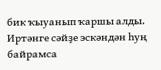бик ҡыуанып ҡаршы алды. Иртәнге сәйҙе эскәндән һуң байрамса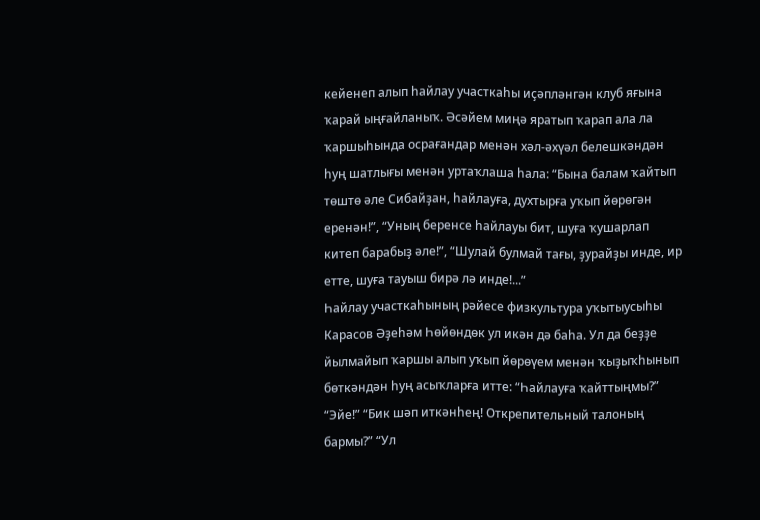кейенеп алып һайлау участкаһы иҫәпләнгән клуб яғына ҡарай ыңғайланыҡ. Әсәйем миңә яратып ҡарап ала ла ҡаршыһында осрағандар менән хәл-әхүәл белешкәндән һуң шатлығы менән уртаҡлаша һала: “Бына балам ҡайтып төштө әле Сибайҙан, һайлауға, духтырға уҡып йөрөгән еренән!”, “Уның беренсе һайлауы бит, шуға ҡушарлап китеп барабыҙ әле!”, “Шулай булмай тағы, ҙурайҙы инде, ир етте, шуға тауыш бирә лә инде!...”
Һайлау участкаһының рәйесе физкультура уҡытыусыһы Карасов Әҙеһәм Һөйөндөк ул икән дә баһа. Ул да беҙҙе йылмайып ҡаршы алып уҡып йөрөүем менән ҡыҙыҡһынып бөткәндән һуң асыҡларға итте: “Һайлауға ҡайттыңмы?” “Эйе!” “Бик шәп иткәнһең! Открепительный талоның бармы?” “Ул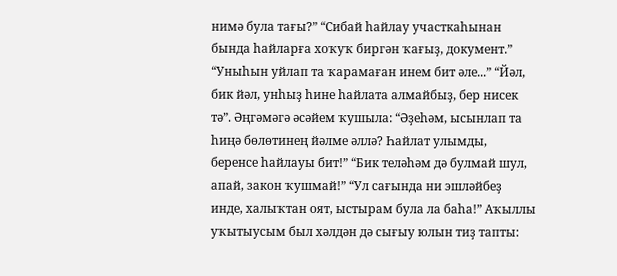нимә була тағы?” “Сибай һайлау участкаһынан бында һайларға хоҡуҡ биргән ҡағыҙ, документ.” “Уныһын уйлап та ҡарамаған инем бит әле...” “Йәл, бик йәл, унһыҙ һине һайлата алмайбыҙ, бер нисек тә”. Әңгәмәгә әсәйем ҡушыла: “Әҙеһәм, ысынлап та һиңә бөлөтинең йәлме әллә? Һайлат улымды, беренсе һайлауы бит!” “Бик теләһәм дә булмай шул, апай, закон ҡушмай!” “Ул сағында ни эшләйбеҙ инде, халыҡтан оят, ыстырам була ла баһа!” Аҡыллы уҡытыусым был хәлдән дә сығыу юлын тиҙ тапты: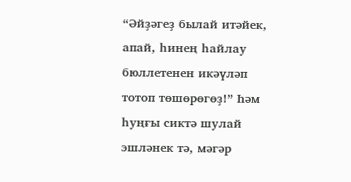“Әйҙәгеҙ былай итәйек, апай, һинең һайлау бюллетенен икәүләп тотоп төшөрөгөҙ!” Һәм һуңғы сиктә шулай эшләнек тә, мәгәр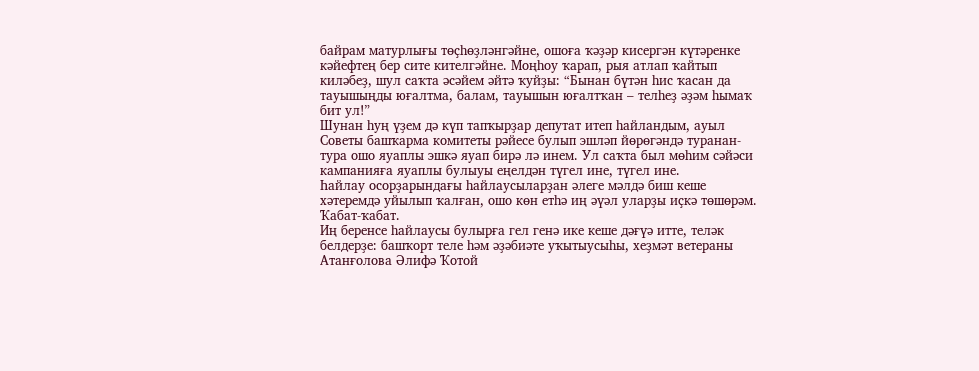байрам матурлығы төҫһөҙләнгәйне, ошоға ҡәҙәр кисергән күтәренке кәйефтең бер сите кителгәйне. Моңһоу ҡарап, рыя атлап ҡайтып киләбеҙ, шул саҡта әсәйем әйтә ҡуйҙы: “Бынан бүтән һис ҡасан да тауышыңды юғалтма, балам, тауышын юғалтҡан – телһеҙ әҙәм һымаҡ бит ул!”
Шунан һуң үҙем дә күп тапҡырҙар депутат итеп һайландым, ауыл Советы башҡарма комитеты рәйесе булып эшләп йөрөгәндә туранан-тура ошо яуаплы эшкә яуап бирә лә инем. Ул саҡта был мөһим сәйәси кампанияға яуаплы булыуы еңелдән түгел ине, түгел ине.
Һайлау осорҙарындағы һайлаусыларҙан әлеге мәлдә биш кеше хәтеремдә уйылып ҡалған, ошо көн етһә иң әүәл уларҙы иҫкә төшөрәм. Ҡабат-ҡабат.
Иң беренсе һайлаусы булырға гел генә ике кеше дәғүә итте, теләк белдерҙе: башҡорт теле һәм әҙәбиәте уҡытыусыһы, хеҙмәт ветераны Атанғолова Әлифә Ҡотой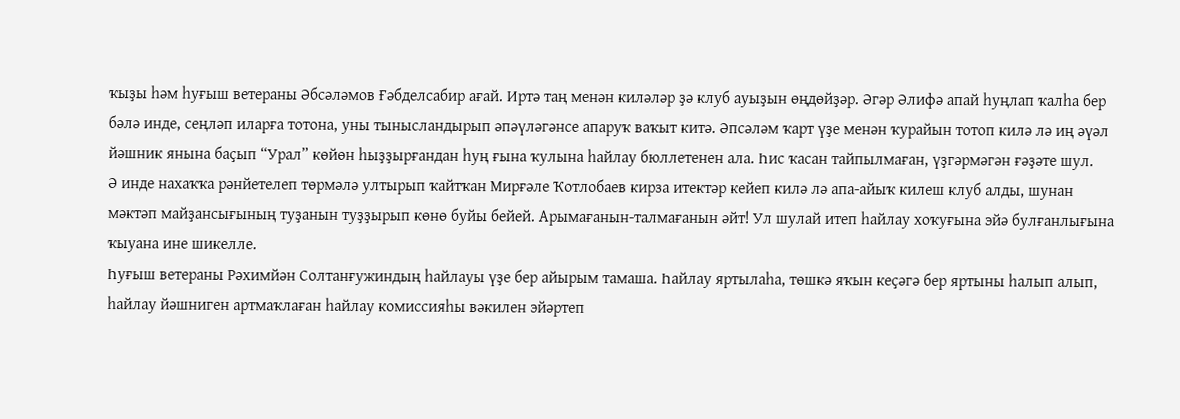ҡыҙы һәм һуғыш ветераны Әбсәләмов Ғәбделсабир ағай. Иртә таң менән киләләр ҙә клуб ауыҙын өңдөйҙәр. Әгәр Әлифә апай һуңлап ҡалһа бер бәлә инде, сеңләп иларға тотона, уны тынысландырып әпәүләгәнсе апаруҡ ваҡыт китә. Әпсәләм ҡарт үҙе менән ҡурайын тотоп килә лә иң әүәл йәшник янына баҫып “Урал” көйөн һыҙҙырғандан һуң ғына ҡулына һайлау бюллетенен ала. Һис ҡасан тайпылмаған, үҙгәрмәгән ғәҙәте шул.
Ә инде нахаҡҡа рәнйетелеп төрмәлә ултырып ҡайтҡан Мирғәле Ҡотлобаев кирза итектәр кейеп килә лә апа-айыҡ килеш клуб алды, шунан мәктәп майҙансығының туҙанын туҙҙырып көнө буйы бейей. Арымағанын-талмағанын әйт! Ул шулай итеп һайлау хоҡуғына эйә булғанлығына ҡыуана ине шикелле.
Һуғыш ветераны Рәхимйән Солтанғужиндың һайлауы үҙе бер айырым тамаша. Һайлау яртылаһа, төшкә яҡын кеҫәгә бер яртыны һалып алып, һайлау йәшниген артмаҡлаған һайлау комиссияһы вәкилен эйәртеп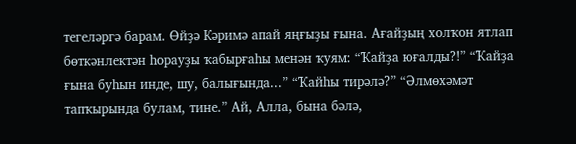тегеләргә барам. Өйҙә Кәримә апай яңғыҙы ғына. Ағайҙың холҡон ятлап бөткәнлектән һорауҙы ҡабырғаһы менән ҡуям: “Ҡайҙа юғалды?!” “Ҡайҙа ғына буһын инде, шу, балығында...” “Ҡайһы тирәлә?” “Әлмөхәмәт тапҡырында булам, тине.” Ай, Алла, бына бәлә,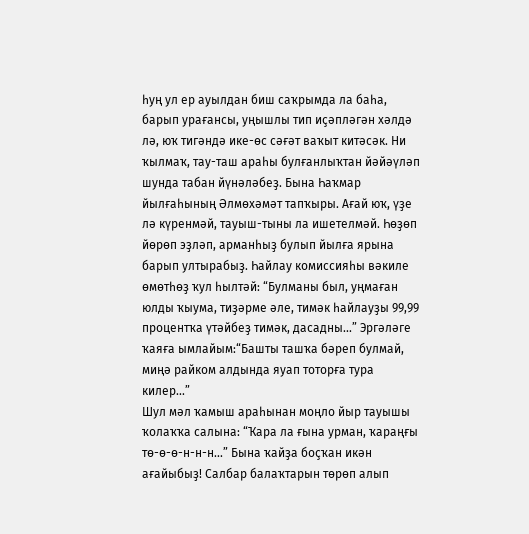һуң ул ер ауылдан биш саҡрымда ла баһа, барып урағансы, уңышлы тип иҫәпләгән хәлдә лә, юҡ тигәндә ике-өс сәғәт ваҡыт китәсәк. Ни ҡылмаҡ, тау-таш араһы булғанлыҡтан йәйәүләп шунда табан йүнәләбеҙ. Бына Һаҡмар йылғаһының Әлмөхәмәт тапҡыры. Ағай юҡ, үҙе лә күренмәй, тауыш-тыны ла ишетелмәй. Һөҙөп йөрөп эҙләп, арманһыҙ булып йылға ярына барып ултырабыҙ. Һайлау комиссияһы вәкиле өмөтһөҙ ҡул һылтәй: “Булманы был, уңмаған юлды ҡыума, тиҙәрме әле, тимәк һайлауҙы 99,99 процентҡа үтәйбеҙ тимәк, дасадны...” Эргәләге ҡаяға ымлайым:“Башты ташҡа бәреп булмай, миңә райком алдында яуап тоторға тура килер...”
Шул мәл ҡамыш араһынан моңло йыр тауышы ҡолаҡҡа салына: “Ҡара ла ғына урман, ҡараңғы тө-ө-ө-н-н-н...” Бына ҡайҙа боҫҡан икән ағайыбыҙ! Салбар балаҡтарын төрөп алып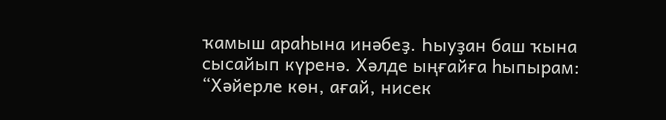ҡамыш араһына инәбеҙ. Һыуҙан баш ҡына сысайып күренә. Хәлде ыңғайға һыпырам: “Хәйерле көн, ағай, нисек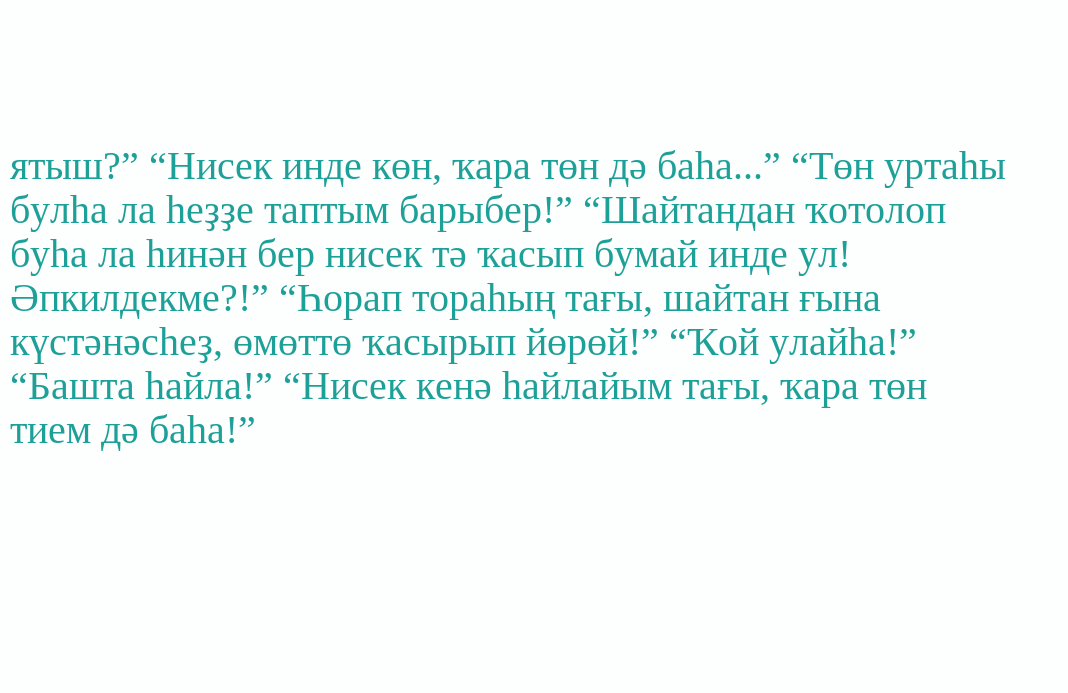ятыш?” “Нисек инде көн, ҡара төн дә баһа...” “Төн уртаһы булһа ла һеҙҙе таптым барыбер!” “Шайтандан ҡотолоп буһа ла һинән бер нисек тә ҡасып бумай инде ул! Әпкилдекме?!” “Һорап тораһың тағы, шайтан ғына күстәнәсһеҙ, өмөттө ҡасырып йөрөй!” “Ҡой улайһа!” “Башта һайла!” “Нисек кенә һайлайым тағы, ҡара төн тием дә баһа!”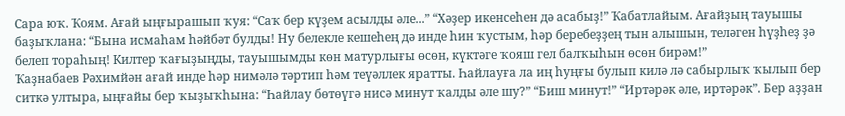Сара юҡ. Ҡоям. Ағай ыңғырашып ҡуя: “Саҡ бер күҙем асылды әле...” “Хәҙер икенсеһен дә асабыҙ!” Ҡабатлайым. Ағайҙың тауышы баҙыҡлана: “Бына исмаһам һәйбәт булды! Ну белекле кешеһең дә инде һин ҡустым, һәр беребеҙҙең тын алышын, теләген һүҙһеҙ ҙә белеп тораһың! Килтер ҡағыҙыңды, тауышымды көн матурлығы өсөн, күктәге ҡояш гел балҡыһын өсөн бирәм!”
Ҡаҙнабаев Рәхимйән ағай инде һәр нимәлә тәртип һәм теүәллек яратты. Һайлауға ла иң һуңғы булып килә лә сабырлыҡ ҡылып бер ситкә ултыра, ыңғайы бер ҡыҙыҡһына: “Һайлау бөтөүгә нисә минут ҡалды әле шу?” “Биш минут!” “Иртәрәк әле, иртәрәк”. Бер аҙҙан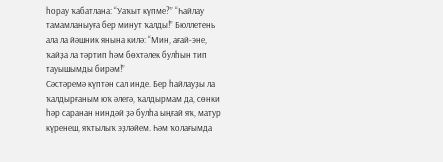һорау ҡабатлана: “Уаҡыт күпме?” “Һайлау тамамланыуға бер минут ҡалды!” Бюллетень ала ла йәшник янына килә: “Мин, ағай-эне, ҡайҙа ла тәртип һәм бөхтәлек булһын тип тауышымды бирәм!”
Сәстәремә күптән сал инде. Бер һайлауҙы ла ҡалдырғаным юҡ әлегә, ҡалдырмам да, сөнки һәр саранан ниндәй ҙә булһа ыңғай яҡ, матур күренеш, яҡтылыҡ эҙләйем. Һәм ҡолағымда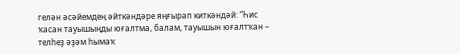гелән әсәйемдең әйткәндәре яңғырап киткәндәй: “Һис ҡасан тауышыңды юғалтма, балам, тауышын юғалтҡан – телһеҙ әҙәм һымаҡ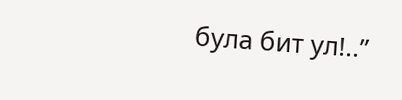була бит ул!..”